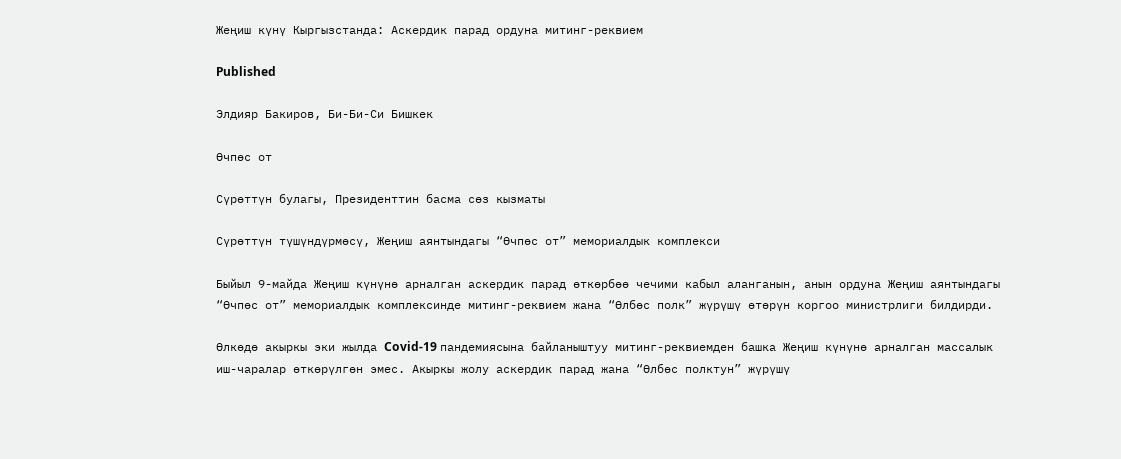Жеңиш күнү Кыргызстанда: Аскердик парад ордуна митинг-реквием

Published

Элдияр Бакиров, Би-Би-Си Бишкек

Өчпөс от

Сүрөттүн булагы, Президенттин басма сөз кызматы

Сүрөттүн түшүндүрмөсү, Жеңиш аянтындагы “Өчпөс от” мемориалдык комплекси

Быйыл 9-майда Жеңиш күнүнө арналган аскердик парад өткөрбөө чечими кабыл аланганын, анын ордуна Жеңиш аянтындагы “Өчпөс от” мемориалдык комплексинде митинг-реквием жана “Өлбөс полк” жүрүшү өтөрүн коргоо министрлиги билдирди.

Өлкөдө акыркы эки жылда Covid-19 пандемиясына байланыштуу митинг-реквиемден башка Жеңиш күнүнө арналган массалык иш-чаралар өткөрүлгөн эмес. Акыркы жолу аскердик парад жана “Өлбөс полктун” жүрүшү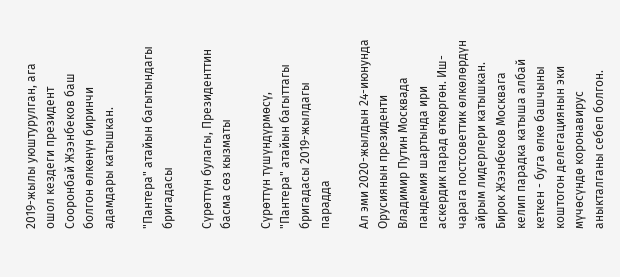2019-жылы уюштурулган, ага ошол кездеги президент Сооронбай Жээнбеков баш болгон өлкөнүн биринчи адамдары катышкан.

"Пантера" атайын багытындагы бригадасы

Сүрөттүн булагы, Президенттин басма сөз кызматы

Сүрөттүн түшүндүрмөсү, "Пантера" атайын багыттагы бригадасы 2019-жылдагы парадда

Ал эми 2020-жылдын 24-июнунда Орусиянын президенти Владимир Путин Москвада пандемия шартында ири аскердик парад өткөргөн. Иш-чарага постсоветтик өлкөлөрдүн айрым лидерлери катышкан. Бирок Жээнбеков Москвага келип парадка катыша албай кеткен - буга өлкө башчыны коштогон делегациянын эки мүчөсүндө коронавирус аныкталганы себеп болгон.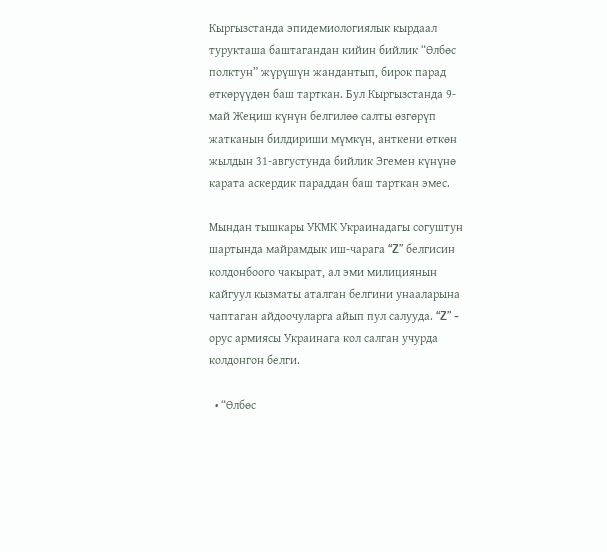Кыргызстанда эпидемиологиялык кырдаал турукташа баштагандан кийин бийлик “Өлбөс полктун” жүрүшүн жандантып, бирок парад өткөрүүдөн баш тарткан. Бул Кыргызстанда 9-май Жеңиш күнүн белгилөө салты өзгөрүп жатканын билдириши мүмкүн, анткени өткөн жылдын 31-августунда бийлик Эгемен күнүнө карата аскердик параддан баш тарткан эмес.

Мындан тышкары УКМК Украинадагы согуштун шартында майрамдык иш-чарага “Z” белгисин колдонбоого чакырат, ал эми милициянын кайгуул кызматы аталган белгини унааларына чаптаган айдоочуларга айып пул салууда. “Z” - орус армиясы Украинага кол салган учурда колдонгон белги.

  • “Өлбөс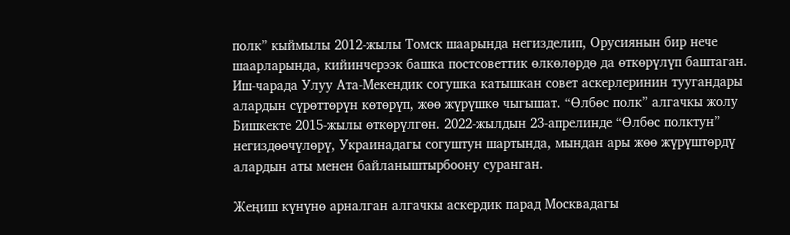полк” кыймылы 2012-жылы Томск шаарында негизделип, Орусиянын бир нече шаарларында, кийинчерээк башка постсоветтик өлкөлөрдө да өткөрүлүп баштаган. Иш-чарада Улуу Ата-Мекендик согушка катышкан совет аскерлеринин туугандары алардын сүрөттөрүн көтөрүп, жөө жүрүшкө чыгышат. “Өлбөс полк” алгачкы жолу Бишкекте 2015-жылы өткөрүлгөн. 2022-жылдын 23-апрелинде “Өлбөс полктун” негиздөөчүлөрү, Украинадагы согуштун шартында, мындан ары жөө жүрүштөрдү алардын аты менен байланыштырбоону суранган.

Жеңиш күнүнө арналган алгачкы аскердик парад Москвадагы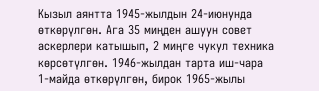Кызыл аянтта 1945-жылдын 24-июнунда өткөрүлгөн. Ага 35 миңден ашуун совет аскерлери катышып, 2 миңге чукул техника көрсөтүлгөн. 1946-жылдан тарта иш-чара 1-майда өткөрүлгөн, бирок 1965-жылы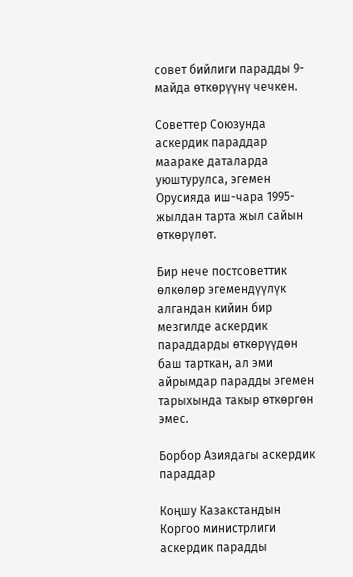совет бийлиги парадды 9-майда өткөрүүнү чечкен.

Советтер Союзунда аскердик параддар маараке даталарда уюштурулса, эгемен Орусияда иш-чара 1995-жылдан тарта жыл сайын өткөрүлөт.

Бир нече постсоветтик өлкөлөр эгемендүүлүк алгандан кийин бир мезгилде аскердик параддарды өткөрүүдөн баш тарткан, ал эми айрымдар парадды эгемен тарыхында такыр өткөргөн эмес.

Борбор Азиядагы аскердик параддар

Коңшу Казакстандын Коргоо министрлиги аскердик парадды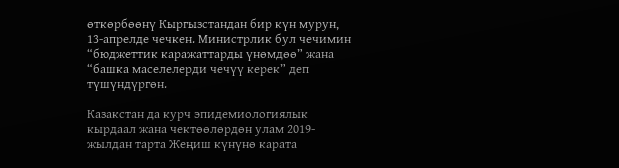өткөрбөөнү Кыргызстандан бир күн мурун, 13-апрелде чечкен. Министрлик бул чечимин “бюджеттик каражаттарды үнөмдөө” жана “башка маселелерди чечүү керек” деп түшүндүргөн.

Казакстан да курч эпидемиологиялык кырдаал жана чектөөлөрдөн улам 2019-жылдан тарта Жеңиш күнүнө карата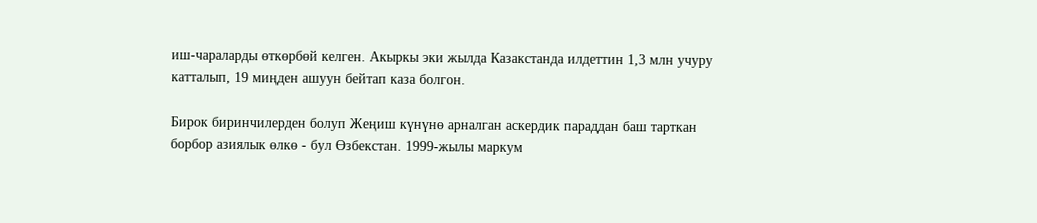иш-чараларды өткөрбөй келген. Акыркы эки жылда Казакстанда илдеттин 1,3 млн учуру катталып, 19 миңден ашуун бейтап каза болгон.

Бирок биринчилерден болуп Жеңиш күнүнө арналган аскердик параддан баш тарткан борбор азиялык өлкө - бул Өзбекстан. 1999-жылы маркум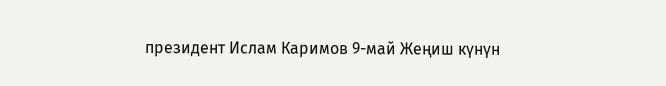президент Ислам Каримов 9-май Жеңиш күнүн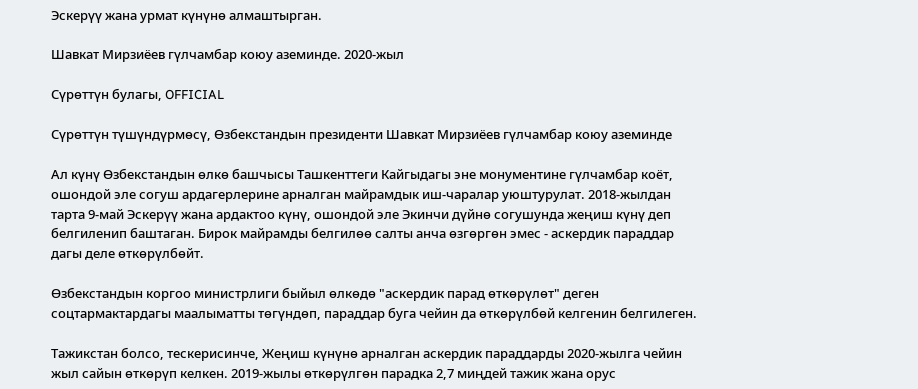Эскерүү жана урмат күнүнө алмаштырган.

Шавкат Мирзиёев гүлчамбар коюу аземинде. 2020-жыл

Сүрөттүн булагы, OFFICIAL

Сүрөттүн түшүндүрмөсү, Өзбекстандын президенти Шавкат Мирзиёев гүлчамбар коюу аземинде

Ал күнү Өзбекстандын өлкө башчысы Ташкенттеги Кайгыдагы эне монументине гүлчамбар коёт, ошондой эле согуш ардагерлерине арналган майрамдык иш-чаралар уюштурулат. 2018-жылдан тарта 9-май Эскерүү жана ардактоо күнү, ошондой эле Экинчи дүйнө согушунда жеңиш күнү деп белгиленип баштаган. Бирок майрамды белгилөө салты анча өзгөргөн эмес - аскердик параддар дагы деле өткөрүлбөйт.

Өзбекстандын коргоо министрлиги быйыл өлкөдө "аскердик парад өткөрүлөт" деген соцтармактардагы маалыматты төгүндөп, параддар буга чейин да өткөрүлбөй келгенин белгилеген.

Тажикстан болсо, тескерисинче, Жеңиш күнүнө арналган аскердик параддарды 2020-жылга чейин жыл сайын өткөрүп келкен. 2019-жылы өткөрүлгөн парадка 2,7 миңдей тажик жана орус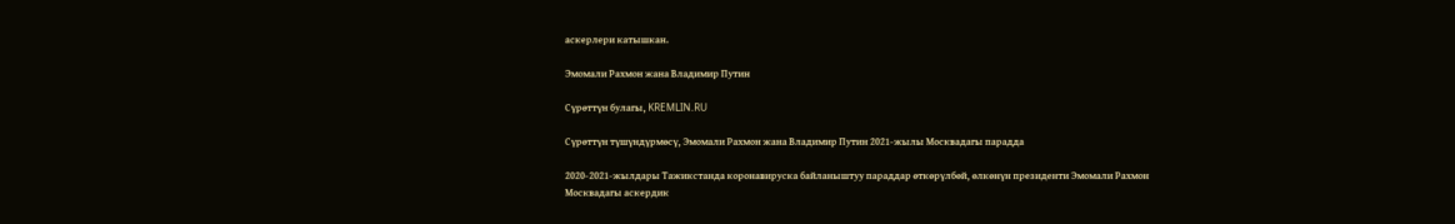аскерлери катышкан.

Эмомали Рахмон жана Владимир Путин

Сүрөттүн булагы, KREMLIN.RU

Сүрөттүн түшүндүрмөсү, Эмомали Рахмон жана Владимир Путин 2021-жылы Москвадагы парадда

2020-2021-жылдары Тажикстанда коронавируска байланыштуу параддар өткөрүлбөй, өлкөнүн президенти Эмомали Рахмон Москвадагы аскердик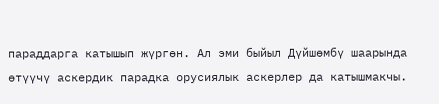параддарга катышып жүргөн. Ал эми быйыл Дүйшөмбү шаарында өтүүчү аскердик парадка орусиялык аскерлер да катышмакчы.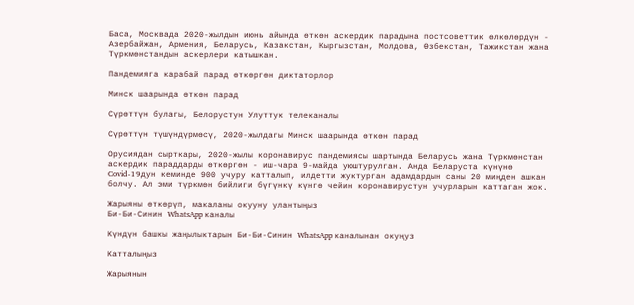Баса, Москвада 2020-жылдын июнь айында өткөн аскердик парадына постсоветтик өлкөлөрдүн - Азербайжан, Армения, Беларусь, Казакстан, Кыргызстан, Молдова, Өзбекстан, Тажикстан жана Түркмөнстандын аскерлери катышкан.

Пандемияга карабай парад өткөргөн диктаторлор

Минск шаарында өткөн парад

Сүрөттүн булагы, Белорустун Улуттук телеканалы

Сүрөттүн түшүндүрмөсү, 2020-жылдагы Минск шаарында өткөн парад

Орусиядан сырткары, 2020-жылы коронавирус пандемиясы шартында Беларусь жана Түркмөнстан аскердик параддарды өткөргөн - иш-чара 9-майда уюштурулган. Анда Беларуста күнүнө Covid-19дун кеминде 900 учуру катталып, илдетти жуктурган адамдардын саны 20 миңден ашкан болчу. Ал эми түркмөн бийлиги бүгүнкү күнгө чейин коронавирустун учурларын каттаган жок.

Жарыяны өткөрүп, макаланы окууну улантыңыз
Би-Би-Синин WhatsApp каналы

Күндүн башкы жаңылыктарын Би-Би-Синин WhatsApp каналынан окуңуз

Катталыңыз

Жарыянын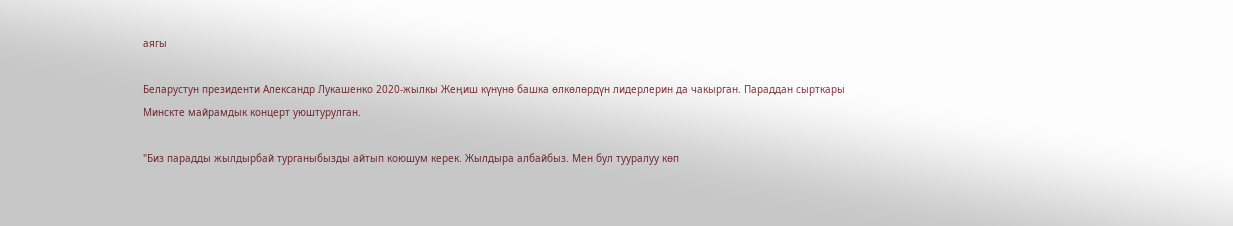аягы

Беларустун президенти Александр Лукашенко 2020-жылкы Жеңиш күнүнө башка өлкөлөрдүн лидерлерин да чакырган. Параддан сырткары Минскте майрамдык концерт уюштурулган.

"Биз парадды жылдырбай турганыбызды айтып коюшум керек. Жылдыра албайбыз. Мен бул тууралуу көп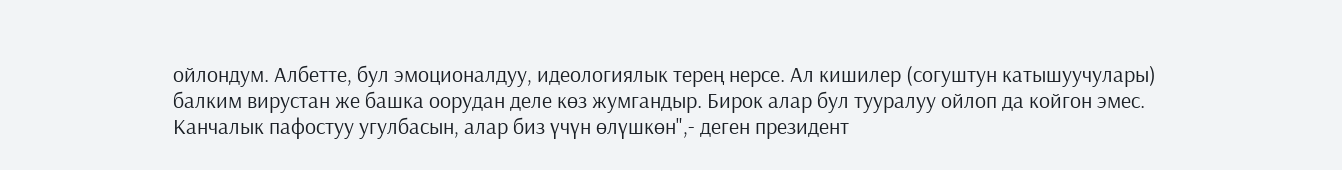ойлондум. Албетте, бул эмоционалдуу, идеологиялык терең нерсе. Ал кишилер (согуштун катышуучулары) балким вирустан же башка оорудан деле көз жумгандыр. Бирок алар бул тууралуу ойлоп да койгон эмес. Канчалык пафостуу угулбасын, алар биз үчүн өлүшкөн",- деген президент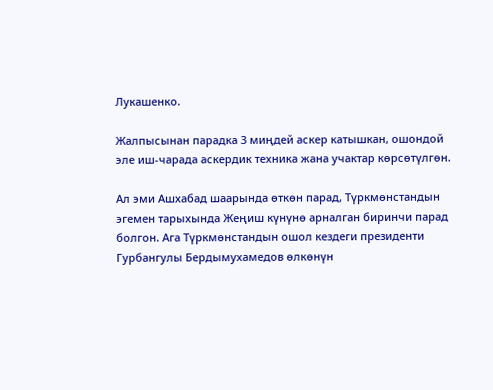Лукашенко.

Жалпысынан парадка 3 миңдей аскер катышкан, ошондой эле иш-чарада аскердик техника жана учактар көрсөтүлгөн.

Ал эми Ашхабад шаарында өткөн парад, Түркмөнстандын эгемен тарыхында Жеңиш күнүнө арналган биринчи парад болгон. Ага Түркмөнстандын ошол кездеги президенти Гурбангулы Бердымухамедов өлкөнүн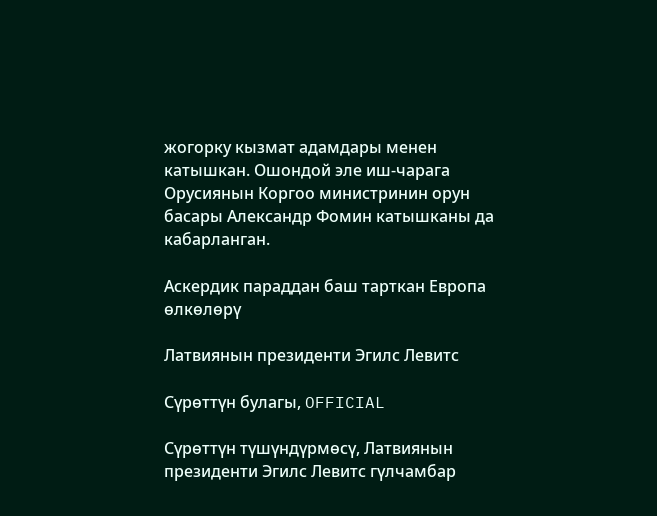жогорку кызмат адамдары менен катышкан. Ошондой эле иш-чарага Орусиянын Коргоо министринин орун басары Александр Фомин катышканы да кабарланган.

Аскердик параддан баш тарткан Европа өлкөлөрү

Латвиянын президенти Эгилс Левитс

Сүрөттүн булагы, OFFICIAL

Сүрөттүн түшүндүрмөсү, Латвиянын президенти Эгилс Левитс гүлчамбар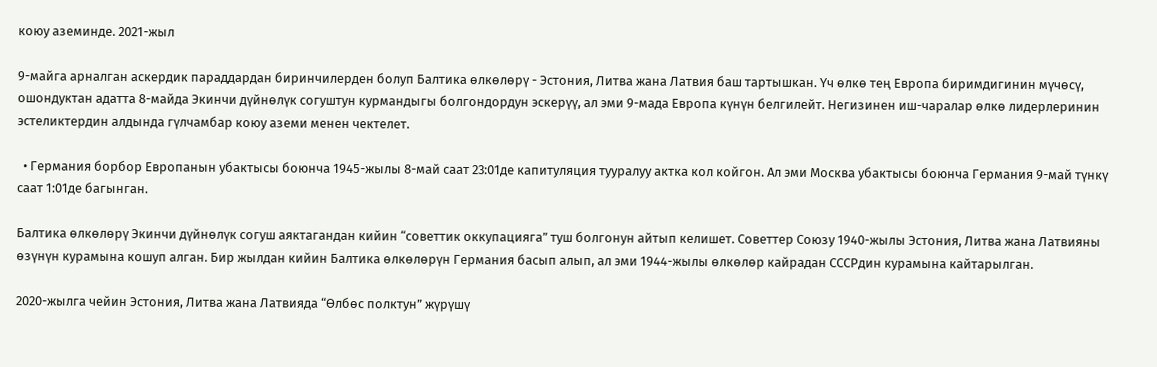коюу аземинде. 2021-жыл

9-майга арналган аскердик параддардан биринчилерден болуп Балтика өлкөлөрү - Эстония, Литва жана Латвия баш тартышкан. Үч өлкө тең Европа биримдигинин мүчөсү, ошондуктан адатта 8-майда Экинчи дүйнөлүк согуштун курмандыгы болгондордун эскерүү, ал эми 9-мада Европа күнүн белгилейт. Негизинен иш-чаралар өлкө лидерлеринин эстеликтердин алдында гүлчамбар коюу аземи менен чектелет.

  • Германия борбор Европанын убактысы боюнча 1945-жылы 8-май саат 23:01де капитуляция тууралуу актка кол койгон. Ал эми Москва убактысы боюнча Германия 9-май түнкү саат 1:01де багынган.

Балтика өлкөлөрү Экинчи дүйнөлүк согуш аяктагандан кийин “советтик оккупацияга” туш болгонун айтып келишет. Советтер Союзу 1940-жылы Эстония, Литва жана Латвияны өзүнүн курамына кошуп алган. Бир жылдан кийин Балтика өлкөлөрүн Германия басып алып, ал эми 1944-жылы өлкөлөр кайрадан СССРдин курамына кайтарылган.

2020-жылга чейин Эстония, Литва жана Латвияда “Өлбөс полктун” жүрүшү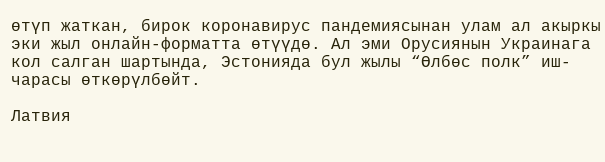өтүп жаткан, бирок коронавирус пандемиясынан улам ал акыркы эки жыл онлайн-форматта өтүүдө. Ал эми Орусиянын Украинага кол салган шартында, Эстонияда бул жылы “Өлбөс полк” иш-чарасы өткөрүлбөйт.

Латвия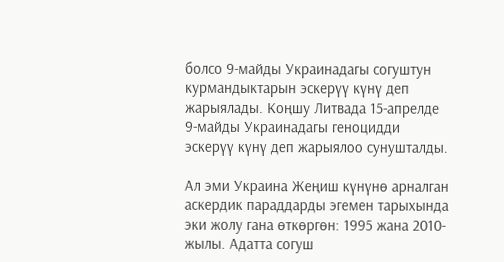болсо 9-майды Украинадагы согуштун курмандыктарын эскерүү күнү деп жарыялады. Коңшу Литвада 15-апрелде 9-майды Украинадагы геноцидди эскерүү күнү деп жарыялоо сунушталды.

Ал эми Украина Жеңиш күнүнө арналган аскердик параддарды эгемен тарыхында эки жолу гана өткөргөн: 1995 жана 2010-жылы. Адатта согуш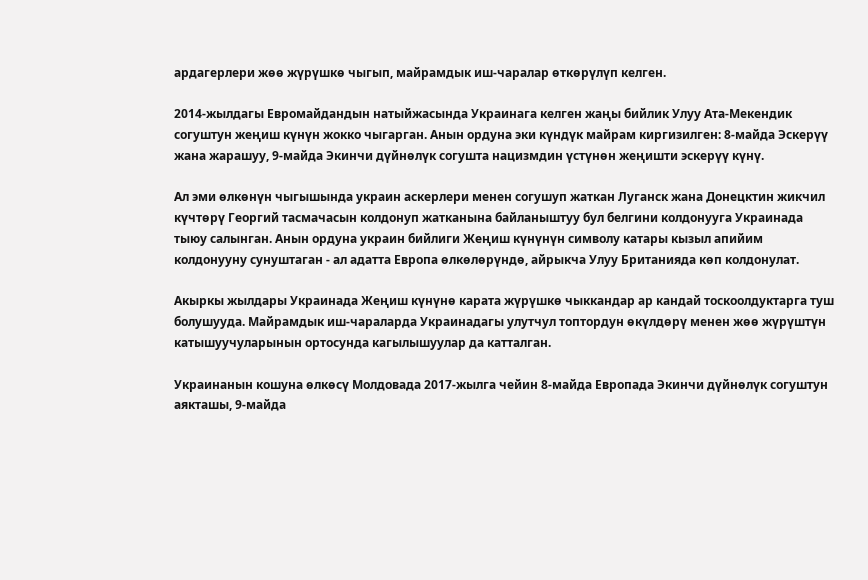ардагерлери жөө жүрүшкө чыгып, майрамдык иш-чаралар өткөрүлүп келген.

2014-жылдагы Евромайдандын натыйжасында Украинага келген жаңы бийлик Улуу Ата-Мекендик согуштун жеңиш күнүн жокко чыгарган. Анын ордуна эки күндүк майрам киргизилген: 8-майда Эскерүү жана жарашуу, 9-майда Экинчи дүйнөлүк согушта нацизмдин үстүнөн жеңишти эскерүү күнү.

Ал эми өлкөнүн чыгышында украин аскерлери менен согушуп жаткан Луганск жана Донецктин жикчил күчтөрү Георгий тасмачасын колдонуп жатканына байланыштуу бул белгини колдонууга Украинада тыюу салынган. Анын ордуна украин бийлиги Жеңиш күнүнүн символу катары кызыл апийим колдонууну сунуштаган - ал адатта Европа өлкөлөрүндө, айрыкча Улуу Британияда көп колдонулат.

Акыркы жылдары Украинада Жеңиш күнүнө карата жүрүшкө чыккандар ар кандай тоскоолдуктарга туш болушууда. Майрамдык иш-чараларда Украинадагы улутчул топтордун өкүлдөрү менен жөө жүрүштүн катышуучуларынын ортосунда кагылышуулар да катталган.

Украинанын кошуна өлкөсү Молдовада 2017-жылга чейин 8-майда Европада Экинчи дүйнөлүк согуштун аякташы, 9-майда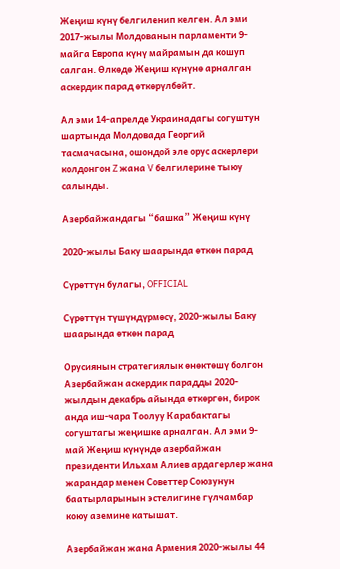Жеңиш күнү белгиленип келген. Ал эми 2017-жылы Молдованын парламенти 9-майга Европа күнү майрамын да кошуп салган. Өлкөдө Жеңиш күнүнө арналган аскердик парад өткөрүлбөйт.

Ал эми 14-апрелде Украинадагы согуштун шартында Молдовада Георгий тасмачасына, ошондой эле орус аскерлери колдонгон Z жана V белгилерине тыюу салынды.

Азербайжандагы “башка” Жеңиш күнү

2020-жылы Баку шаарында өткөн парад

Сүрөттүн булагы, OFFICIAL

Сүрөттүн түшүндүрмөсү, 2020-жылы Баку шаарында өткөн парад

Орусиянын стратегиялык өнөктөшү болгон Азербайжан аскердик парадды 2020-жылдын декабрь айында өткөргөн, бирок анда иш-чара Тоолуу Карабактагы согуштагы жеңишке арналган. Ал эми 9-май Жеңиш күнүндө азербайжан президенти Ильхам Алиев ардагерлер жана жарандар менен Советтер Союзунун баатырларынын эстелигине гүлчамбар коюу аземине катышат.

Азербайжан жана Армения 2020-жылы 44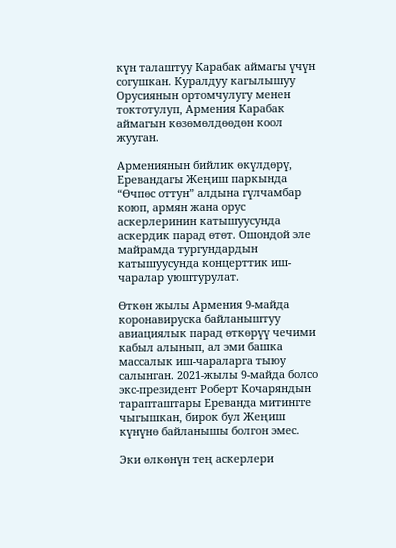күн талаштуу Карабак аймагы үчүн согушкан. Куралдуу кагылышуу Орусиянын ортомчулугу менен токтотулуп, Армения Карабак аймагын көзөмөлдөөдөн коол жууган.

Армениянын бийлик өкүлдөрү, Еревандагы Жеңиш паркында “Өчпөс оттун” алдына гүлчамбар коюп, армян жана орус аскерлеринин катышуусунда аскердик парад өтөт. Ошондой эле майрамда тургундардын катышуусунда концерттик иш-чаралар уюштурулат.

Өткөн жылы Армения 9-майда коронавируска байланыштуу авиациялык парад өткөрүү чечими кабыл алынып, ал эми башка массалык иш-чараларга тыюу салынган. 2021-жылы 9-майда болсо экс-президент Роберт Кочаряндын тарапташтары Ереванда митингге чыгышкан, бирок бул Жеңиш күнүнө байланышы болгон эмес.

Эки өлкөнүн тең аскерлери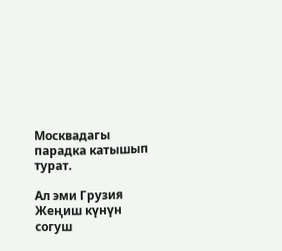Москвадагы парадка катышып турат.

Ал эми Грузия Жеңиш күнүн согуш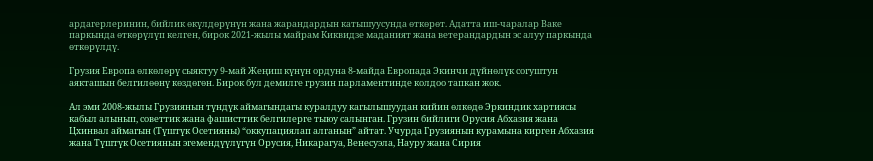ардагерлеринин, бийлик өкүлдөрүнүн жана жарандардын катышуусунда өткөрөт. Адатта иш-чаралар Ваке паркында өткөрүлүп келген, бирок 2021-жылы майрам Киквидзе маданият жана ветерандардын эс алуу паркында өткөрүлдү.

Грузия Европа өлкөлөрү сыяктуу 9-май Жеңиш күнүн ордуна 8-майда Европада Экинчи дүйнөлүк согуштун аякташын белгилөөнү көздөгөн. Бирок бул демилге грузин парламентинде колдоо тапкан жок.

Ал эми 2008-жылы Грузиянын түндүк аймагындагы куралдуу кагылышуудан кийин өлкөдө Эркиндик хартиясы кабыл алынып, советтик жана фашисттик белгилерге тыюу салынган. Грузин бийлиги Орусия Абхазия жана Цхинвал аймагын (Түштүк Осетияны) “оккупациялап алганын” айтат. Учурда Грузиянын курамына кирген Абхазия жана Түштүк Осетиянын эгемендүүлүгүн Орусия, Никарагуа, Венесуэла, Науру жана Сирия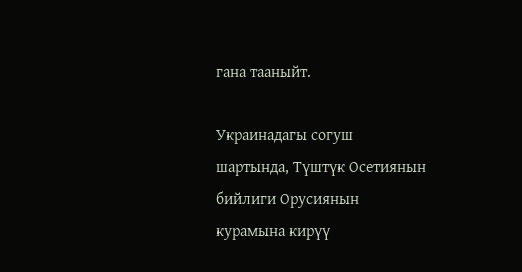гана тааныйт.

Украинадагы согуш шартында, Түштүк Осетиянын бийлиги Орусиянын курамына кирүү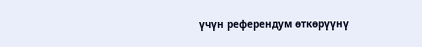үчүн референдум өткөрүүнү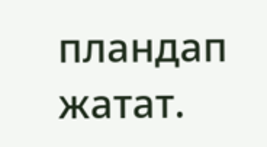пландап жатат.